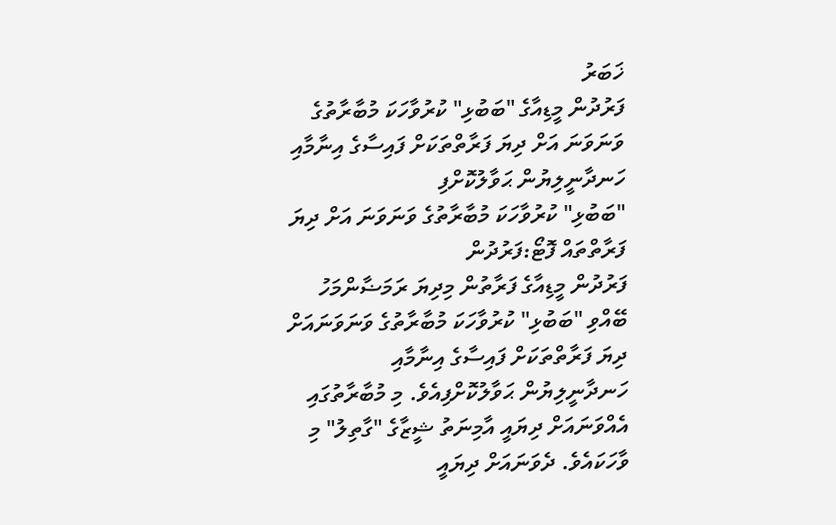ޚަބަރު
ފަރުދުން މީޑިއާގެ "ބަބުޅި" ކުރުވާހަކަ މުބާރާތުގެ ވަނަވަނަ އަށް ދިޔަ ފަރާތްތަކަށް ފައިސާގެ އިނާމާއި ހަނދާނީލިޔުން ޙަވާލުކޮށްފި
"ބަބުޅި" ކުރުވާހަކަ މުބާރާތުގެ ވަނަވަނަ އަށް ދިޔަ ފަރާތްތައް ފޮޓޯ:ފަރުދުން
ފަރުދުން މީޑިއާގެ ފަރާތުން މިދިޔަ ރަމަޟާންމަހު ބޭއްވި "ބަބުޅި" ކުރުވާހަކަ މުބާރާތުގެ ވަނަވަނައަށް ދިޔަ ފަރާތްތަކަށް ފައިސާގެ އިނާމާއި ހަނދާނީލިޔުން ޙަވާލުކޮށްފިއެވެ. މި މުބާރާތުގައި އެއްވަނައަށް ދިޔައީ އާމިނަތު ޝީޒާގެ "ގާތިލު" މި ވާހަކައެވެ. ދެވަނައަށް ދިޔައީ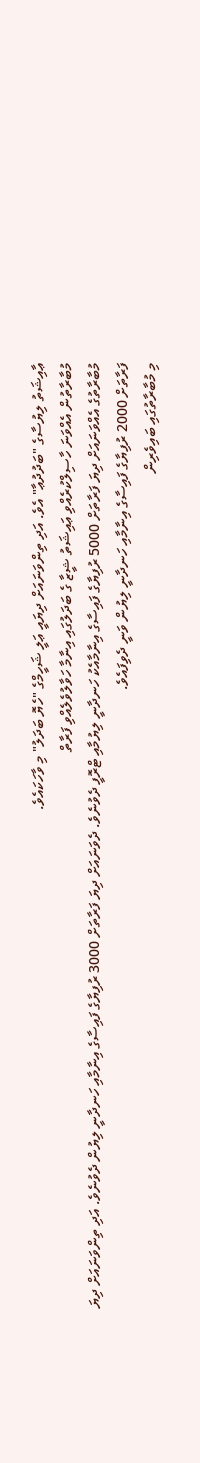ޢާއިޝަތު ލިޔުސާގެ "ބަދުދުޢާ" އެވެ. އަދި ތިންވަނައަށް ދިޔައީ ޢަލީ ޝަހީމްގެ "ހެޔޮ ބަދަލު" މި ވާހަކައެވެ.
މުބާރާތުން އެއްވަނަ ހާސިލްކުރެއްވި ޢައިޝަތު ޝީޒާ ގެ ބަދަލުގައި އިނާމާ ހަވާލުވެލެއްވި ފަރާތް
މުބާރާތުގެ އެއްވަނައަށް ދިޔަ ފަރާތަށް 5000 ރުފިޔާގެ ފައިސާގެ އިނާމާއެކު ހަނދާނީ ލިޔުމާއި ޓްރޮފީ ދެވުނެވެ. ދެވަނައަށް ދިޔަ ފަރާތަށް 3000 ރުފިޔާގެ ފައިސާގެ އިނާމާއި ހަނދާނީ ލިޔުން ދެވުނެވެ. އަދި ތިންވަނައަށް ދިޔަ ފަރާތަށް 2000 ރުފިޔާގެ ފައިސާގެ އިނާމާއި ހަނދާނީ ލިޔުން ވަނީ ދެވިފައެވެ.
މި މުބާރާތުގައި ބައިވެރިން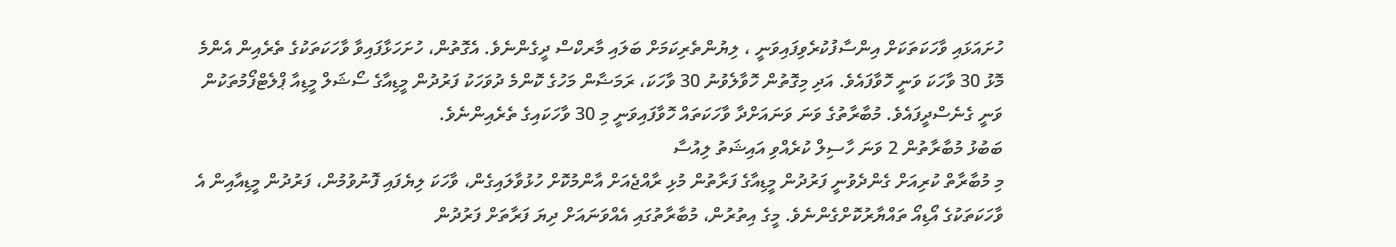ހުށައަޅައި ވާހަކަތަކަށް އިންސާފުކުރެވިފައިވަނީ ، ލިޔުންތެރިކަމަށް ބަލައި މާރކްސް ދީގެންނެވެ. އެގޮތުން، ހުށަހަޅާފައިވާ ވާހަކަތަކުގެ ތެރެއިން އެންމެ މޮޅު 30 ވާހަކަ ވަނީ ހޮވާފައެވެ. އަދި މިގޮތުން ހޮވާލެވުނު 30 ވާހަކަ، ރަމަޟާން މަހުގެ ކޮންމެ ދުވަހަކު ފަރުދުން މީޑިއާގެ ސޯޝަލް މީޑިއާ ޕްލެޓްފޯމުތަކުން ވަނީ ގެނެސްދީފައެވެ. މުބާރާތުގެ ވަނަ ވަނައަށްދާ ވާހަކަތައް ހޮވާފައިވަނީ މި 30 ވާހަކައިގެ ތެރެއިންނެވެ.
ބަބުޅު މުބާރާތުން 2 ވަނަ ހާސިލް ކުރެއްވި އައިޝަތު ލިއުސާ
މި މުބާރާތް ކުރިއަށް ގެންދެވުނީ ފަރުދުން މީޑިއާގެ ފަރާތުން މުޅި ރާއްޖެއަށް އާންމުކޮށް ހުޅުވާލައިގެން، ވާހަކަ ލިޔެފައި ފޮނުވުމުން، ފަރުދުން މީޑިއާއިން އެ ވާހަކަތަކުގެ އޯޑިއޯ ތައްޔާރުކޮށްގެންނެވެ. މީގެ އިތުރުން، މުބާރާތުގައި އެއްވަނައަށް ދިޔަ ފަރާތަށް ފަރުދުން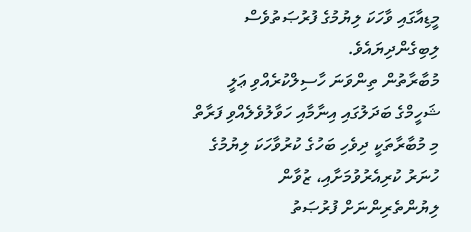މީޑިއާގައި ވާހަކަ ލިޔުމުގެ ފުރުޞަތުވެސް ލިބިގެންދިޔައެވެ.
މުބާރާތުން ތިންވަނަ ހާސިލްކުރެއްވި ޢަލީ ޝަހީމްގެ ބަދަލުގައި އިނާމާއި ހަވާލުވެލެއްވި ފަރާތް
މި މުބާރާތަކީ ދިވެހި ބަހުގެ ކުރުވާހަކަ ލިޔުމުގެ ހުނަރު ކުރިއެރުވުމަށާއި، ޒުވާން ލިޔުންތެރިންނަށް ފުރުޞަތު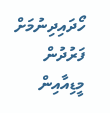ހޯދައިދިނުމަށް ފަރުދުން މީޑިއާއިން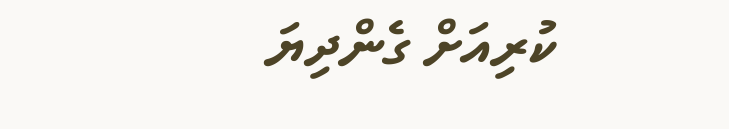ކުރިއަށް ގެންދިޔަ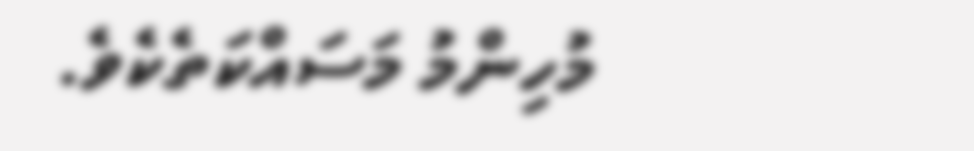މުހިންމު މަސައްކަތެކެވެ.